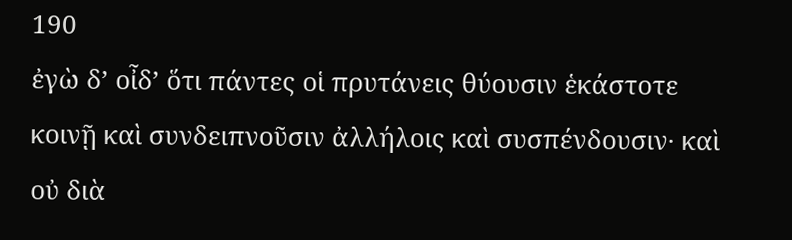190
ἐγὼ δʼ οἶδʼ ὅτι πάντες οἱ πρυτάνεις θύουσιν ἑκάστοτε κοινῇ καὶ συνδειπνοῦσιν ἀλλήλοις καὶ συσπένδουσιν· καὶ οὐ διὰ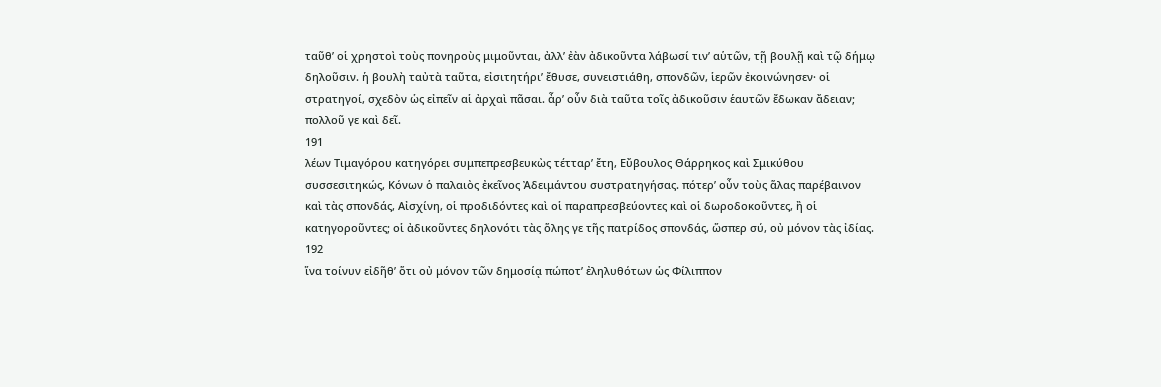ταῦθʼ οἱ χρηστοὶ τοὺς πονηροὺς μιμοῦνται, ἀλλʼ ἐὰν ἀδικοῦντα λάβωσί τινʼ αὑτῶν, τῇ βουλῇ καὶ τῷ δήμῳ δηλοῦσιν. ἡ βουλὴ ταὐτὰ ταῦτα, εἰσιτητήριʼ ἔθυσε, συνειστιάθη, σπονδῶν, ἱερῶν ἐκοινώνησεν· οἱ στρατηγοί, σχεδὸν ὡς εἰπεῖν αἱ ἀρχαὶ πᾶσαι. ἆρʼ οὖν διὰ ταῦτα τοῖς ἀδικοῦσιν ἑαυτῶν ἔδωκαν ἄδειαν; πολλοῦ γε καὶ δεῖ.
191
λέων Τιμαγόρου κατηγόρει συμπεπρεσβευκὼς τέτταρʼ ἔτη, Εὔβουλος Θάρρηκος καὶ Σμικύθου συσσεσιτηκώς, Κόνων ὁ παλαιὸς ἐκεῖνος Ἀδειμάντου συστρατηγήσας. πότερʼ οὖν τοὺς ἅλας παρέβαινον καὶ τὰς σπονδάς, Αἰσχίνη, οἱ προδιδόντες καὶ οἱ παραπρεσβεύοντες καὶ οἱ δωροδοκοῦντες, ἢ οἱ κατηγοροῦντες; οἱ ἀδικοῦντες δηλονότι τὰς ὅλης γε τῆς πατρίδος σπονδάς, ὥσπερ σύ, οὐ μόνον τὰς ἰδίας.
192
ἵνα τοίνυν εἰδῆθʼ ὅτι οὐ μόνον τῶν δημοσίᾳ πώποτʼ ἐληλυθότων ὡς Φίλιππον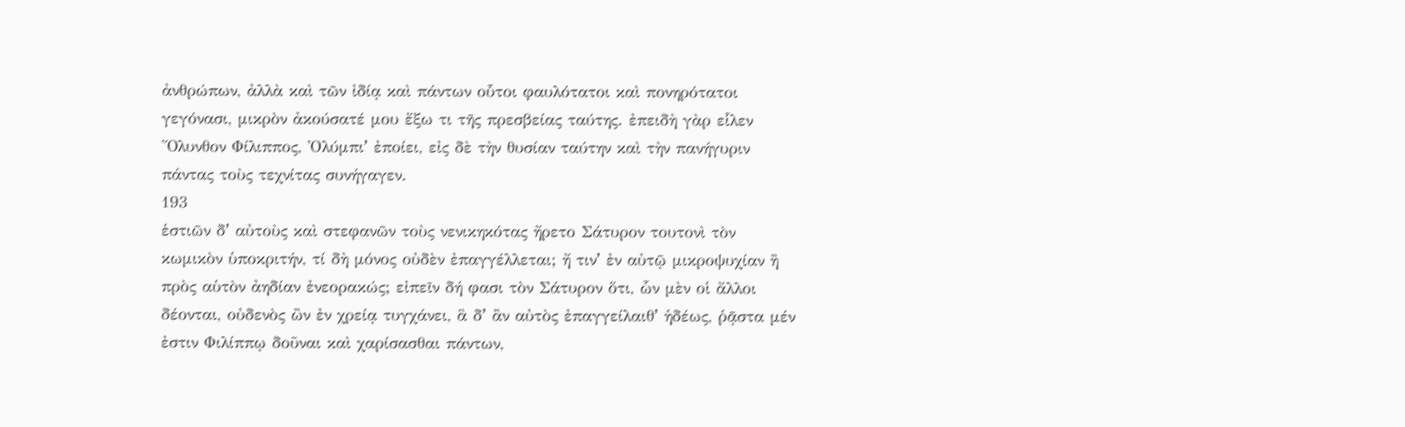ἀνθρώπων, ἀλλὰ καὶ τῶν ἰδίᾳ καὶ πάντων οὗτοι φαυλότατοι καὶ πονηρότατοι γεγόνασι, μικρὸν ἀκούσατέ μου ἔξω τι τῆς πρεσβείας ταύτης. ἐπειδὴ γὰρ εἷλεν Ὄλυνθον Φίλιππος, Ὀλύμπιʼ ἐποίει, εἰς δὲ τὴν θυσίαν ταύτην καὶ τὴν πανήγυριν πάντας τοὺς τεχνίτας συνήγαγεν.
193
ἑστιῶν δʼ αὐτοὺς καὶ στεφανῶν τοὺς νενικηκότας ἤρετο Σάτυρον τουτονὶ τὸν κωμικὸν ὑποκριτήν, τί δὴ μόνος οὐδὲν ἐπαγγέλλεται; ἤ τινʼ ἐν αὐτῷ μικροψυχίαν ἢ πρὸς αὑτὸν ἀηδίαν ἐνεορακώς; εἰπεῖν δή φασι τὸν Σάτυρον ὅτι, ὧν μὲν οἱ ἄλλοι δέονται, οὐδενὸς ὢν ἐν χρείᾳ τυγχάνει, ἃ δʼ ἂν αὐτὸς ἐπαγγείλαιθʼ ἡδέως, ῥᾷστα μέν ἐστιν Φιλίππῳ δοῦναι καὶ χαρίσασθαι πάντων,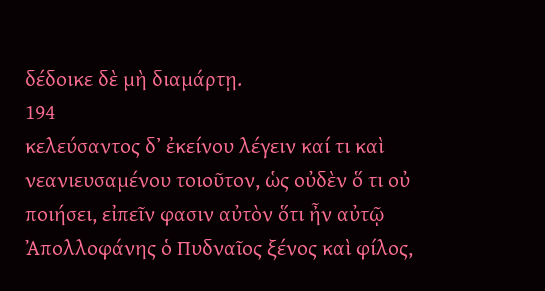δέδοικε δὲ μὴ διαμάρτῃ.
194
κελεύσαντος δʼ ἐκείνου λέγειν καί τι καὶ νεανιευσαμένου τοιοῦτον, ὡς οὐδὲν ὅ τι οὐ ποιήσει, εἰπεῖν φασιν αὐτὸν ὅτι ἦν αὐτῷ Ἀπολλοφάνης ὁ Πυδναῖος ξένος καὶ φίλος,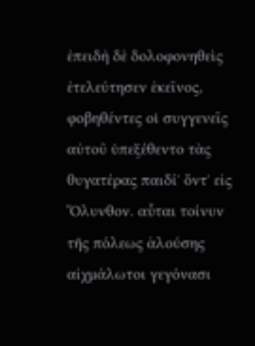ἐπειδὴ δὲ δολοφονηθεὶς ἐτελεύτησεν ἐκεῖνος, φοβηθέντες οἱ συγγενεῖς αὐτοῦ ὑπεξέθεντο τὰς θυγατέρας παιδίʼ ὄντʼ εἰς Ὄλυνθον. αὗται τοίνυν τῆς πόλεως ἁλούσης αἰχμάλωτοι γεγόνασι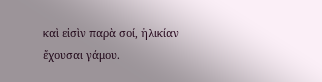καὶ εἰσὶν παρὰ σοί, ἡλικίαν ἔχουσαι γάμου.